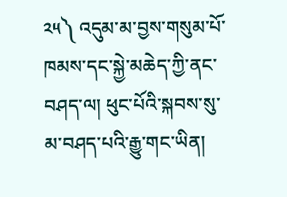༢༥༽ འདུམ་མ་བྱས་གསུམ་པོ་ཁམས་དང་སྐྱེ་མཆེད་ཀྱི་ནང་བཤད་ལ། ཕུང་པོའི་སྐབས་སུ་མ་བཤད་པའི་རྒྱུ་གང་ཡིན།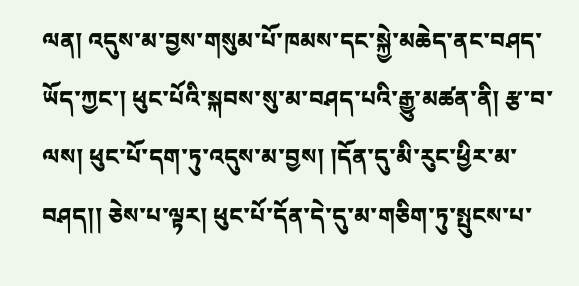ལན། འདུས་མ་བྱས་གསུམ་པོ་ཁམས་དང་སྐྱེ་མཆེད་ནང་བཤད་ཡོད་ཀྱང་། ཕུང་པོའི་སྐབས་སུ་མ་བཤད་པའི་རྒྱུ་མཚན་ནི། རྩ་བ་ལས། ཕུང་པོ་དག་ཏུ་འདུས་མ་བྱས། །དོན་དུ་མི་རུང་ཕྱིར་མ་བཤད།། ཅེས་པ་ལྟར། ཕུང་པོ་དོན་དེ་དུ་མ་གཅིག་ཏུ་སྤུངས་པ་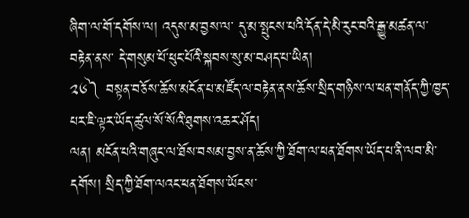ཞིག་ལ་གོ་དགོས་ལ། འདུས་མ་བྱས་ལ་ དུ་མ་སྤུངས་པའི་དོན་དེ་མི་རུང་བའི་རྒྱུ་མཚན་ལ་བརྟེན་ནས་ དེ་གསུམ་པོ་ཕུང་པོའི་སྐབས་སུ་མ་བཤད་པ་ཡིན།
༢༦༽ བསྟན་བཅོས་ཆོས་མངོན་པ་མཛོད་ལ་བརྟེན་ནས་ཆོས་སྲིད་གཉིས་ལ་ཕན་གནོད་ཀྱི་ཁྱད་པར་ཇི་ལྟར་ཡོད་ཚུལ་སོ་སོའི་ཐུགས་འཆར་ཤོད།
ལན། མངོན་པའི་གཞུང་ལ་ཐོས་བསམ་བྱས་ན་ཆོས་ཀྱི་ཐོག་ལ་ཕན་ཐོགས་ཡོད་པ་ནི་ལབ་མི་དགོས། སྲིད་ཀྱི་ཐོག་ལའང་ཕན་ཐོགས་ཡོངས་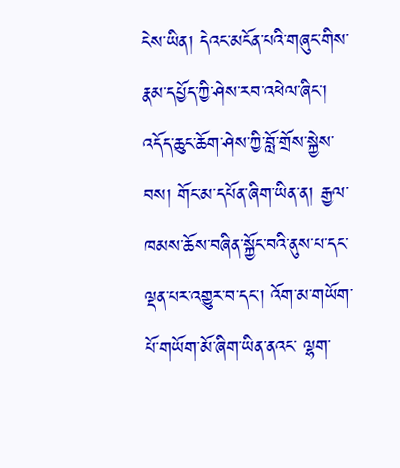ངེས་ཡིན། དེའང་མངོན་པའི་གཞུང་གིས་ རྣམ་དཔྱོད་ཀྱི་ཤེས་རབ་འཕེལ་ཞིང་། འདོད་ཆུང་ཆོག་ཤེས་ཀྱི་བློ་གྲོས་སྐྱེས་བས། གོང་མ་དཔོན་ཞིག་ཡིན་ན། རྒྱལ་ཁམས་ཆོས་བཞིན་སྐྱོང་བའི་ནུས་པ་དང་ལྡན་པར་འགྱུར་བ་དང་། འོག་མ་གཡོག་པོ་གཡོག་མོ་ཞིག་ཡིན་ནའང་ ལྷག་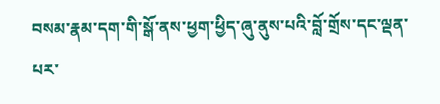བསམ་རྣམ་དག་གི་སྒོ་ནས་ཕྱག་ཕྱིད་ཞུ་ནུས་པའི་བློ་གྲོས་དང་ལྡན་པར་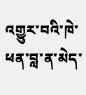འགྱུར་བའི་ཁེ་ཕན་བླ་ན་མེད་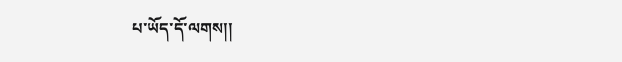པ་ཡོད་དོ་ལགས།།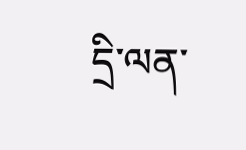དྲི་ལན་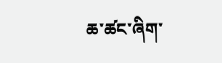ཆ་ཚང་ཞིག་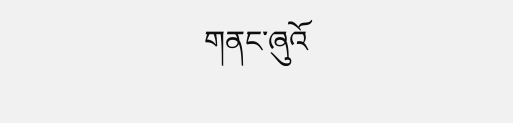གནང་ཞུའོ